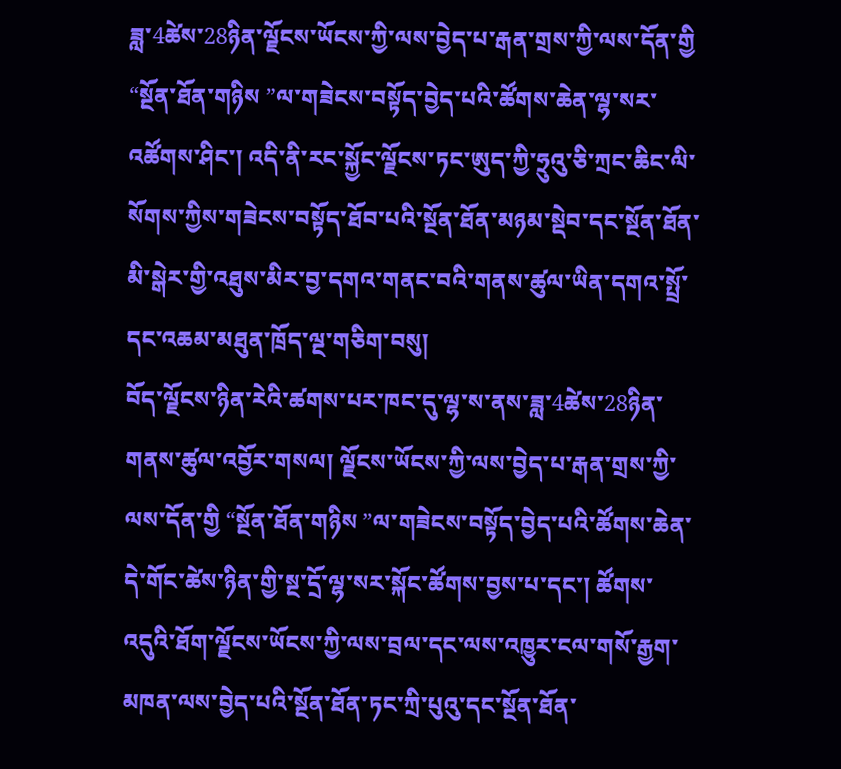ཟླ་4ཚེས་28ཉིན་ལྗོངས་ཡོངས་ཀྱི་ལས་བྱེད་པ་རྒན་གྲས་ཀྱི་ལས་དོན་གྱི “སྔོན་ཐོན་གཉིས ”ལ་གཟེངས་བསྟོད་བྱེད་པའི་ཚོགས་ཆེན་ལྷ་སར་འཚོགས་ཤིང་། འདི་ནི་རང་སྐྱོང་ལྗོངས་ཏང་ཨུད་ཀྱི་ཧྲུའུ་ཅི་ཀྲང་ཆིང་ལི་སོགས་ཀྱིས་གཟེངས་བསྟོད་ཐོབ་པའི་སྔོན་ཐོན་མཉམ་སྡེབ་དང་སྔོན་ཐོན་མི་སྒེར་གྱི་འཐུས་མིར་བྱ་དགའ་གནང་བའི་གནས་ཚུལ་ཡིན་དགའ་སྤྲོ་དང་འཆམ་མཐུན་ཁྲོད་ལྔ་གཅིག་བསུ།
བོད་ལྗོངས་ཉིན་རེའི་ཚགས་པར་ཁང་དུ་ལྷ་ས་ནས་ཟླ་4ཚེས་28ཉིན་གནས་ཚུལ་འབྱོར་གསལ། ལྗོངས་ཡོངས་ཀྱི་ལས་བྱེད་པ་རྒན་གྲས་ཀྱི་ལས་དོན་གྱི “སྔོན་ཐོན་གཉིས ”ལ་གཟེངས་བསྟོད་བྱེད་པའི་ཚོགས་ཆེན་དེ་གོང་ཚེས་ཉིན་གྱི་སྔ་དྲོ་ལྷ་སར་སྐོང་ཚོགས་བྱས་པ་དང་། ཚོགས་འདུའི་ཐོག་ལྗོངས་ཡོངས་ཀྱི་ལས་བྲལ་དང་ལས་འཁྱུར་ངལ་གསོ་རྒྱག་མཁན་ལས་བྱེད་པའི་སྔོན་ཐོན་ཏང་ཀྲི་པུའུ་དང་སྔོན་ཐོན་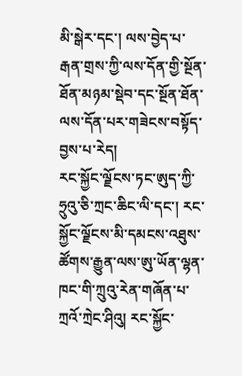མི་སྒེར་དང་། ལས་བྱེད་པ་རྒན་གྲས་ཀྱི་ལས་དོན་གྱི་སྔོན་ཐོན་མཉམ་སྡེབ་དང་སྔོན་ཐོན་ལས་དོན་པར་གཟེངས་བསྟོད་བྱས་པ་རེད།
རང་སྐྱོང་ལྗོངས་ཏང་ཨུད་ཀྱི་ཧྲུའུ་ཅི་ཀྲང་ཆིང་ལི་དང་། རང་སྐྱོང་ལྗོངས་མི་དམངས་འཐུས་ཚོགས་རྒྱུན་ལས་ཨུ་ཡོན་ལྷན་ཁང་གི་ཀྲུའུ་རེན་གཞོན་པ་ཀྲའོ་ཀྲེང་ཤིའུ། རང་སྐྱོང་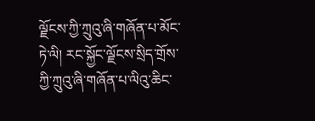ལྗོངས་ཀྱི་ཀྲུའུ་ཞི་གཞོན་པ་མོང་ཏེ་ལི། རང་སྐྱོང་ལྗོངས་སྲིད་གྲོས་ཀྱི་ཀྲུའུ་ཞི་གཞོན་པ་ལིའུ་ཆིང་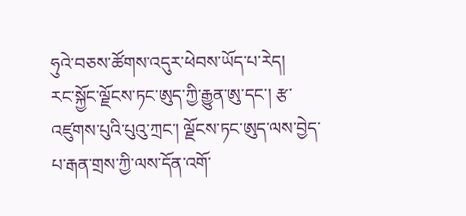ཧུའེ་བཅས་ཚོགས་འདུར་ཕེབས་ཡོད་པ་རེད།
རང་སྐྱོང་ལྗོངས་ཏང་ཨུད་ཀྱི་རྒྱུན་ཨུ་དང་། རྩ་འཛུགས་པུའི་པུའུ་ཀྲང་། ལྗོངས་ཏང་ཨུད་ལས་བྱེད་པ་རྒན་གྲས་ཀྱི་ལས་དོན་འགོ་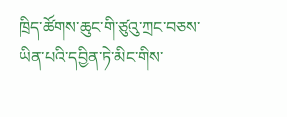ཁྲིད་ཚོགས་ཆུང་གི་ཙུའུ་ཀྲང་བཅས་ཡིན་པའི་དབྱིན་ཏེ་མིང་གིས་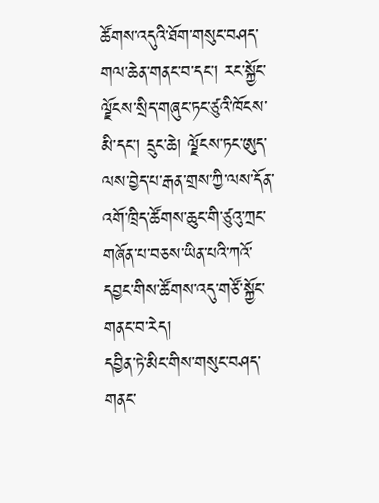ཚོགས་འདུའི་ཐོག་གསུང་བཤད་གལ་ཆེན་གནང་བ་དང་། རང་སྐྱོང་ལྗོངས་སྲིད་གཞུང་ཏང་ཙུའི་ཁོངས་མི་དང་། དྲུང་ཆེ། ལྗོངས་ཏང་ཨུད་ལས་བྱེད་པ་རྒན་གྲས་ཀྱི་ལས་དོན་འགོ་ཁྲིད་ཚོགས་ཆུང་གི་ཙུའུ་ཀྲང་གཞོན་པ་བཅས་ཡིན་པའི་ཀའོ་དབྱང་གིས་ཚོགས་འདུ་གཙོ་སྐྱོང་གནང་བ་རེད།
དབྱིན་ཏེ་མིང་གིས་གསུང་བཤད་གནང་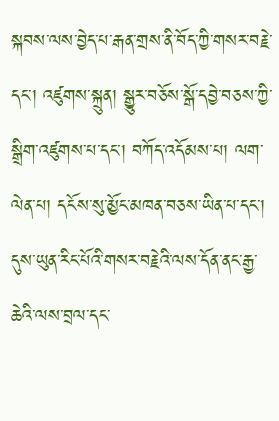སྐབས་ལས་བྱེད་པ་རྒན་གྲས་ནི་བོད་ཀྱི་གསར་བརྗེ་དང་། འཛུགས་སྐྲུན། སྒྱུར་བཅོས་སྒོ་དབྱེ་བཅས་ཀྱི་སྒྲིག་འཛུགས་པ་དང་། བཀོད་འདོམས་པ། ལག་ལེན་པ། དངོས་སུ་མྱོང་མཁན་བཅས་ཡིན་པ་དང་། དུས་ཡུན་རིང་པོའི་གསར་བརྗེའི་ལས་དོན་ནང་རྒྱ་ཆེའི་ལས་བྲལ་དང་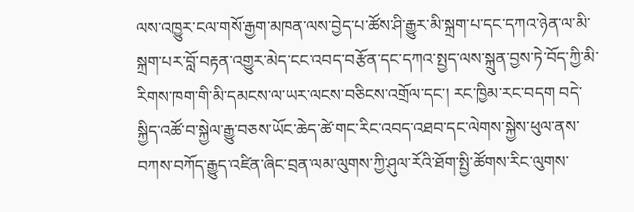ལས་འཁྱུར་ངལ་གསོ་རྒྱག་མཁན་ལས་བྱེད་པ་ཚོས་ཤི་རྒྱུར་མི་སྐྲག་པ་དང་དཀའ་ཉེན་ལ་མི་སྐྲག་པར་བློ་བརྟན་འགྱུར་མེད་ངང་འབད་བརྩོན་དང་དཀའ་སྤྱད་ལས་སྐྲུན་བྱས་ཏེ་བོད་ཀྱི་མི་རིགས་ཁག་གི་མི་དམངས་ལ་ཡར་ལངས་བཅིངས་འགྲོལ་དང་། རང་ཁྱིམ་རང་བདག བདེ་སྐྱིད་འཚོ་བ་སྐྱེལ་རྒྱུ་བཅས་ཡོང་ཆེད་ཚེ་གང་རིང་འབད་འཐབ་དང་ལེགས་སྐྱེས་ཕུལ་ནས་བཀས་བཀོད་རྒྱུད་འཛིན་ཞིང་བྲན་ལམ་ལུགས་ཀྱི་ཤུལ་རོའི་ཐོག་སྤྱི་ཚོགས་རིང་ལུགས་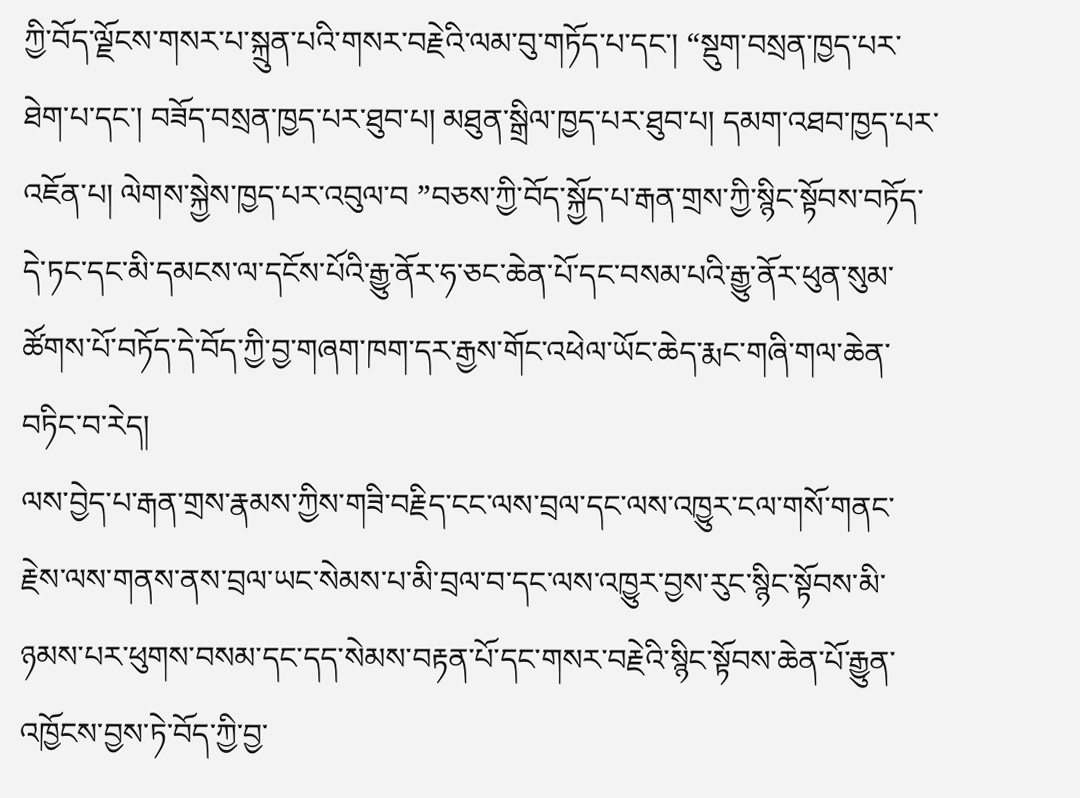ཀྱི་བོད་ལྗོངས་གསར་པ་སྐྲུན་པའི་གསར་བརྗེའི་ལམ་བུ་གཏོད་པ་དང་། “སྡུག་བསྲན་ཁྱད་པར་ཐེག་པ་དང་། བཟོད་བསྲན་ཁྱད་པར་ཐུབ་པ། མཐུན་སྒྲིལ་ཁྱད་པར་ཐུབ་པ། དམག་འཐབ་ཁྱད་པར་འཇོན་པ། ལེགས་སྐྱེས་ཁྱད་པར་འབུལ་བ ”བཅས་ཀྱི་བོད་སྐྱོད་པ་རྒན་གྲས་ཀྱི་སྙིང་སྟོབས་བཏོད་དེ་ཏང་དང་མི་དམངས་ལ་དངོས་པོའི་རྒྱུ་ནོར་ཧ་ཅང་ཆེན་པོ་དང་བསམ་པའི་རྒྱུ་ནོར་ཕུན་སུམ་ཚོགས་པོ་བཏོད་དེ་བོད་ཀྱི་བྱ་གཞག་ཁག་དར་རྒྱས་གོང་འཕེལ་ཡོང་ཆེད་རྨང་གཞི་གལ་ཆེན་བཏིང་བ་རེད།
ལས་བྱེད་པ་རྒན་གྲས་རྣམས་ཀྱིས་གཟི་བརྗིད་ངང་ལས་བྲལ་དང་ལས་འཁྱུར་ངལ་གསོ་གནང་རྗེས་ལས་གནས་ནས་བྲལ་ཡང་སེམས་པ་མི་བྲལ་བ་དང་ལས་འཁྱུར་བྱས་རུང་སྙིང་སྟོབས་མི་ཉམས་པར་ཕུགས་བསམ་དང་དད་སེམས་བརྟན་པོ་དང་གསར་བརྗེའི་སྙིང་སྟོབས་ཆེན་པོ་རྒྱུན་འཁྱོངས་བྱས་ཏེ་བོད་ཀྱི་བྱ་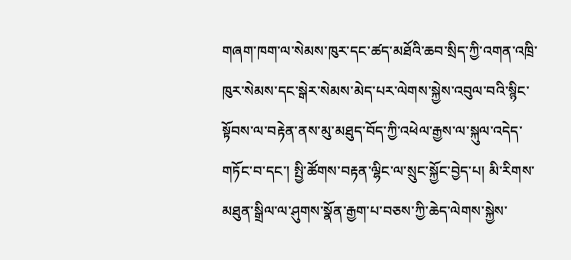གཞག་ཁག་ལ་སེམས་ཁུར་དང་ཚད་མཐོའི་ཆབ་སྲིད་ཀྱི་འགན་འཁྲི་ཁུར་སེམས་དང་སྒེར་སེམས་མེད་པར་ལེགས་སྐྱེས་འབུལ་བའི་སྙིང་སྟོབས་ལ་བརྟེན་ནས་མུ་མཐུད་བོད་ཀྱི་འཕེལ་རྒྱས་ལ་སྐུལ་འདེད་གཏོང་བ་དང་། སྤྱི་ཚོགས་བརྟན་ལྷིང་ལ་སྲུང་སྐྱོང་བྱེད་པ། མི་རིགས་མཐུན་སྒྲིལ་ལ་ཤུགས་སྣོན་རྒྱག་པ་བཅས་ཀྱི་ཆེད་ལེགས་སྐྱེས་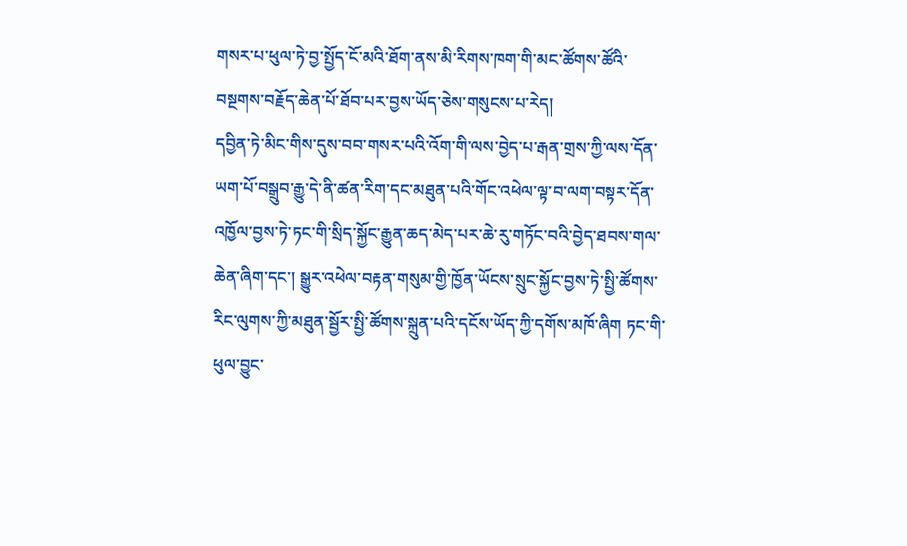གསར་པ་ཕུལ་ཏེ་བྱ་སྤྱོད་ངོ་མའི་ཐོག་ནས་མི་རིགས་ཁག་གི་མང་ཚོགས་ཚོའི་བསྔགས་བརྗོད་ཆེན་པོ་ཐོབ་པར་བྱས་ཡོད་ཅེས་གསུངས་པ་རེད།
དབྱིན་ཏེ་མིང་གིས་དུས་བབ་གསར་པའི་འོག་གི་ལས་བྱེད་པ་རྒན་གྲས་ཀྱི་ལས་དོན་ཡག་པོ་བསྒྲུབ་རྒྱུ་དེ་ནི་ཚན་རིག་དང་མཐུན་པའི་གོང་འཕེལ་ལྟ་བ་ལག་བསྟར་དོན་འཁྱོལ་བྱས་ཏེ་ཏང་གི་སྲིད་སྐྱོང་རྒྱུན་ཆད་མེད་པར་ཆེ་རུ་གཏོང་བའི་བྱེད་ཐབས་གལ་ཆེན་ཞིག་དང་། སྒྱུར་འཕེལ་བརྟན་གསུམ་གྱི་ཁྱོན་ཡོངས་སྲུང་སྐྱོང་བྱས་ཏེ་སྤྱི་ཚོགས་རིང་ལུགས་ཀྱི་མཐུན་སྦྱོར་སྤྱི་ཚོགས་སྐྲུན་པའི་དངོས་ཡོད་ཀྱི་དགོས་མཁོ་ཞིག ཏང་གི་ཕུལ་བྱུང་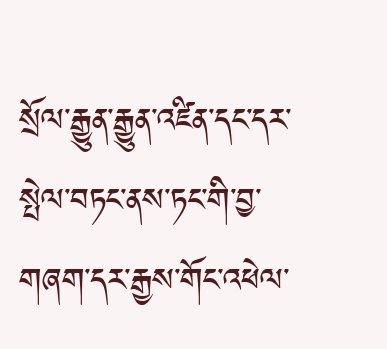སྲོལ་རྒྱུན་རྒྱུན་འཛིན་དང་དར་སྤེལ་བཏང་ནས་ཏང་གི་བྱ་གཞག་དར་རྒྱས་གོང་འཕེལ་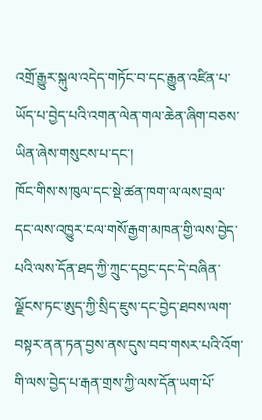འགྲོ་རྒྱུར་སྐུལ་འདེད་གཏོང་བ་དང་རྒྱུན་འཛིན་པ་ཡོད་པ་བྱེད་པའི་འགན་ལེན་གལ་ཆེན་ཞིག་བཅས་ཡིན་ཞེས་གསུངས་པ་དང་།
ཁོང་གིས་ས་ཁུལ་དང་སྡེ་ཚན་ཁག་ལ་ལས་བྲལ་དང་ལས་འཁྱུར་ངལ་གསོ་རྒྱག་མཁན་གྱི་ལས་བྱེད་པའི་ལས་དོན་ཐད་ཀྱི་ཀྲུང་དབྱང་དང་དེ་བཞིན་ལྗོངས་ཏང་ཨུད་ཀྱི་སྲིད་ཇུས་དང་བྱེད་ཐབས་ལག་བསྟར་ནན་ཏན་བྱས་ནས་དུས་བབ་གསར་པའི་འོག་གི་ལས་བྱེད་པ་རྒན་གྲས་ཀྱི་ལས་དོན་ཡག་པོ་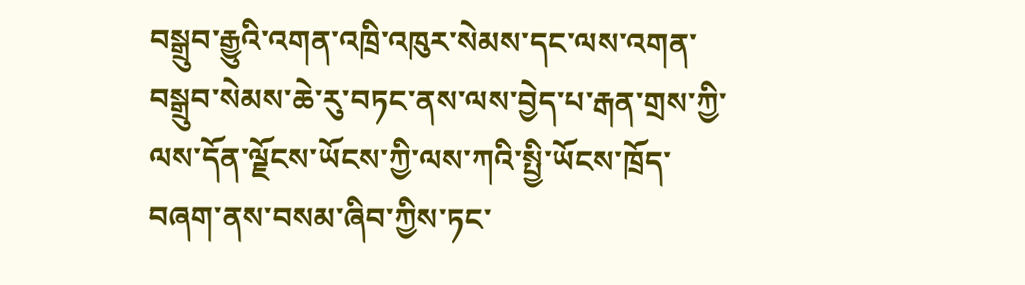བསྒྲུབ་རྒྱུའི་འགན་འཁྲི་འཁུར་སེམས་དང་ལས་འགན་བསྒྲུབ་སེམས་ཆེ་རུ་བཏང་ནས་ལས་བྱེད་པ་རྒན་གྲས་ཀྱི་ལས་དོན་ལྗོངས་ཡོངས་ཀྱི་ལས་ཀའི་སྤྱི་ཡོངས་ཁྲོད་བཞག་ནས་བསམ་ཞིབ་ཀྱིས་ཏང་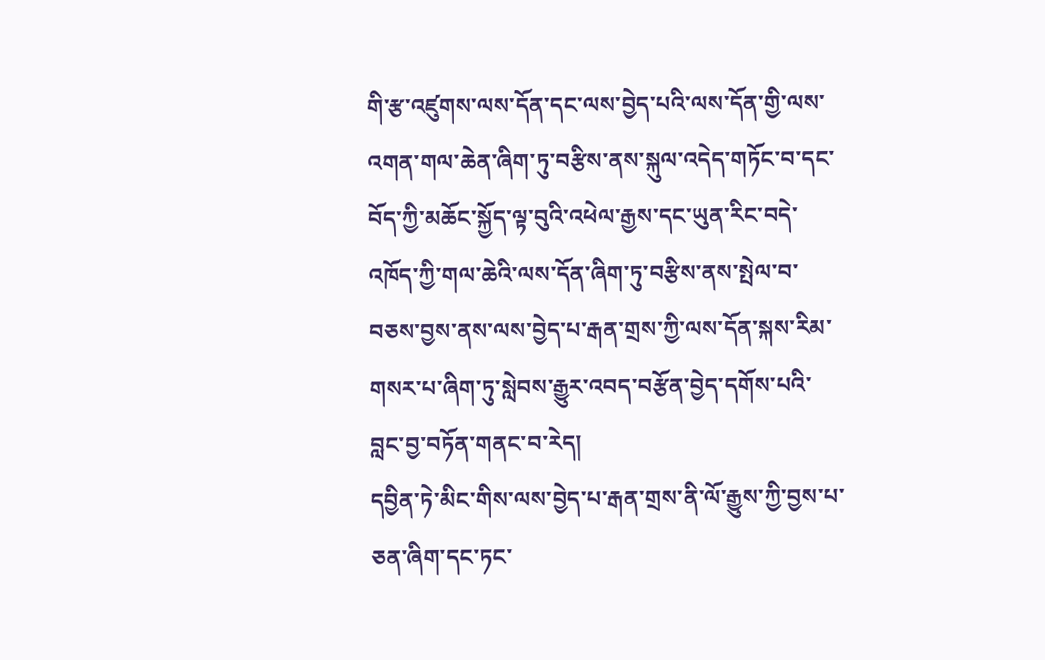གི་རྩ་འཛུགས་ལས་དོན་དང་ལས་བྱེད་པའི་ལས་དོན་གྱི་ལས་འགན་གལ་ཆེན་ཞིག་ཏུ་བརྩིས་ནས་སྐུལ་འདེད་གཏོང་བ་དང་བོད་ཀྱི་མཆོང་སྐྱོད་ལྟ་བུའི་འཕེལ་རྒྱས་དང་ཡུན་རིང་བདེ་འཁོད་ཀྱི་གལ་ཆེའི་ལས་དོན་ཞིག་ཏུ་བརྩིས་ནས་སྤེལ་བ་བཅས་བྱས་ནས་ལས་བྱེད་པ་རྒན་གྲས་ཀྱི་ལས་དོན་སྐས་རིམ་གསར་པ་ཞིག་ཏུ་སླེབས་རྒྱུར་འབད་བརྩོན་བྱེད་དགོས་པའི་བླང་བྱ་བཏོན་གནང་བ་རེད།
དབྱིན་ཏེ་མིང་གིས་ལས་བྱེད་པ་རྒན་གྲས་ནི་ལོ་རྒྱུས་ཀྱི་བྱས་པ་ཅན་ཞིག་དང་ཏང་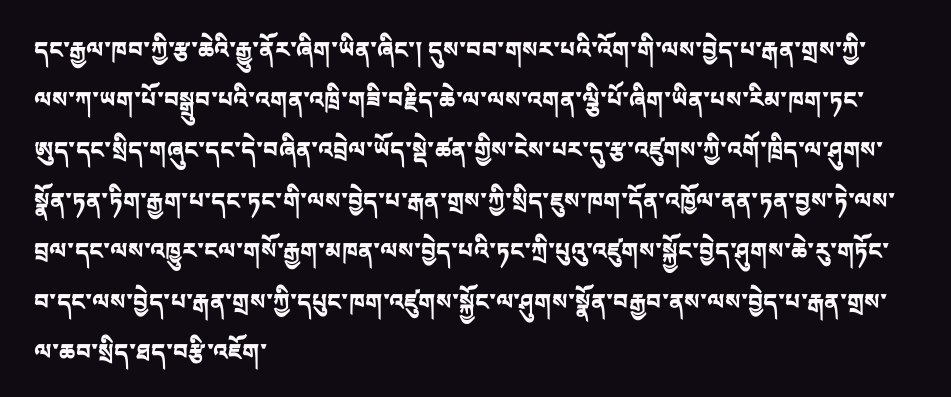དང་རྒྱལ་ཁབ་ཀྱི་རྩ་ཆེའི་རྒྱུ་ནོར་ཞིག་ཡིན་ཞིང་། དུས་བབ་གསར་པའི་འོག་གི་ལས་བྱེད་པ་རྒན་གྲས་ཀྱི་ལས་ཀ་ཡག་པོ་བསྒྲུབ་པའི་འགན་འཁྲི་གཟི་བརྗིད་ཆེ་ལ་ལས་འགན་ལྕི་པོ་ཞིག་ཡིན་པས་རིམ་ཁག་ཏང་ཨུད་དང་སྲིད་གཞུང་དང་དེ་བཞིན་འབྲེལ་ཡོད་སྡེ་ཚན་གྱིས་ངེས་པར་དུ་རྩ་འཛུགས་ཀྱི་འགོ་ཁྲིད་ལ་ཤུགས་སྣོན་ཏན་ཏིག་རྒྱག་པ་དང་ཏང་གི་ལས་བྱེད་པ་རྒན་གྲས་ཀྱི་སྲིད་ཇུས་ཁག་དོན་འཁྱོལ་ནན་ཏན་བྱས་ཏེ་ལས་བྲལ་དང་ལས་འཁྱུར་ངལ་གསོ་རྒྱག་མཁན་ལས་བྱེད་པའི་ཏང་ཀྲི་པུའུ་འཛུགས་སྐྱོང་བྱེད་ཤུགས་ཆེ་རུ་གཏོང་བ་དང་ལས་བྱེད་པ་རྒན་གྲས་ཀྱི་དཔུང་ཁག་འཛུགས་སྐྱོང་ལ་ཤུགས་སྣོན་བརྒྱབ་ནས་ལས་བྱེད་པ་རྒན་གྲས་ལ་ཆབ་སྲིད་ཐད་བརྩི་འཇོག་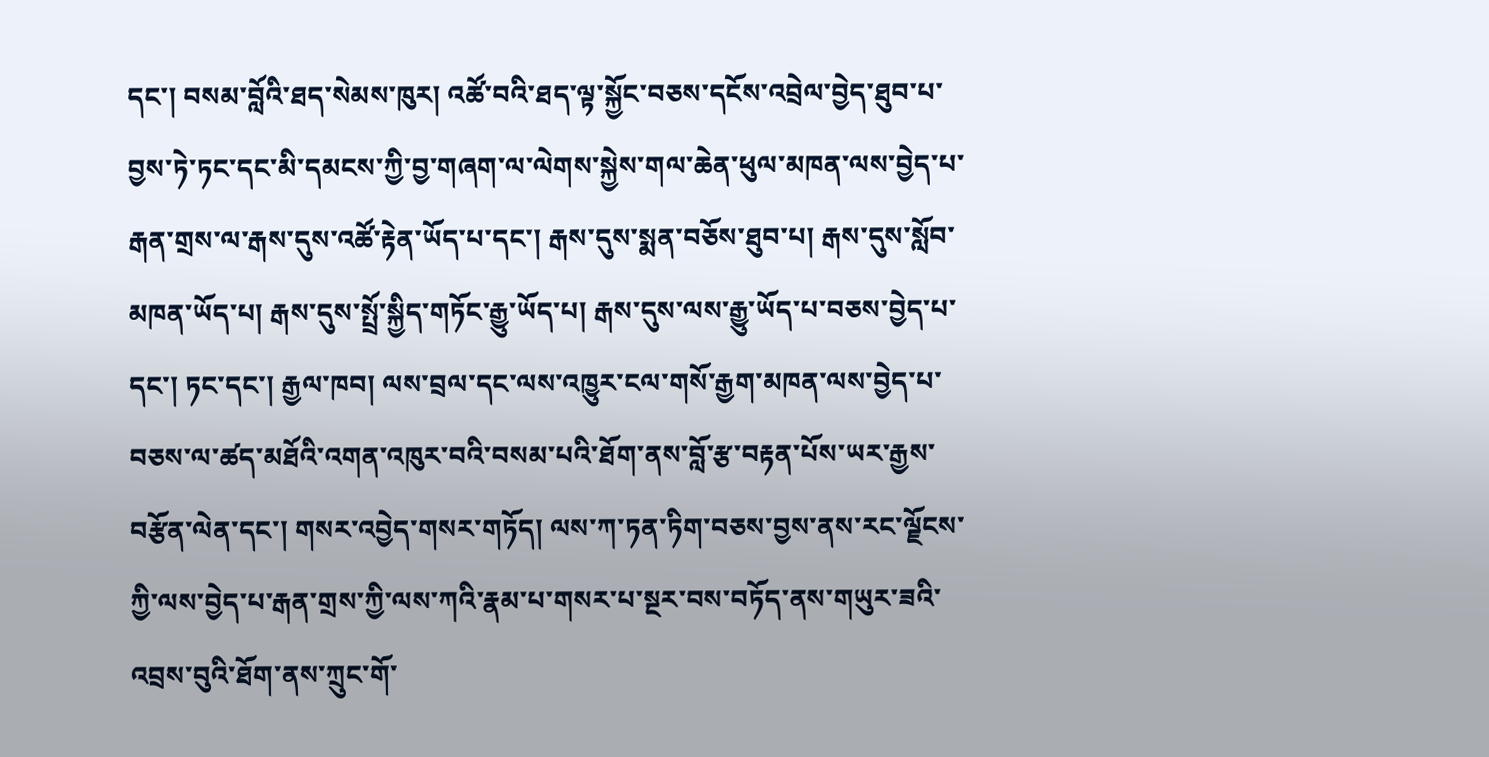དང་། བསམ་བློའི་ཐད་སེམས་ཁུར། འཚོ་བའི་ཐད་ལྟ་སྐྱོང་བཅས་དངོས་འབྲེལ་བྱེད་ཐུབ་པ་བྱས་ཏེ་ཏང་དང་མི་དམངས་ཀྱི་བྱ་གཞག་ལ་ལེགས་སྐྱེས་གལ་ཆེན་ཕུལ་མཁན་ལས་བྱེད་པ་རྒན་གྲས་ལ་རྒས་དུས་འཚོ་རྟེན་ཡོད་པ་དང་། རྒས་དུས་སྨན་བཅོས་ཐུབ་པ། རྒས་དུས་སློབ་མཁན་ཡོད་པ། རྒས་དུས་སྤྲོ་སྐྱིད་གཏོང་རྒྱུ་ཡོད་པ། རྒས་དུས་ལས་རྒྱུ་ཡོད་པ་བཅས་བྱེད་པ་དང་། ཏང་དང་། རྒྱལ་ཁབ། ལས་བྲལ་དང་ལས་འཁྱུར་ངལ་གསོ་རྒྱག་མཁན་ལས་བྱེད་པ་བཅས་ལ་ཚད་མཐོའི་འགན་འཁུར་བའི་བསམ་པའི་ཐོག་ནས་བློ་རྩ་བརྟན་པོས་ཡར་རྒྱས་བརྩོན་ལེན་དང་། གསར་འབྱེད་གསར་གཏོད། ལས་ཀ་ཏན་ཏིག་བཅས་བྱས་ནས་རང་ལྗོངས་ཀྱི་ལས་བྱེད་པ་རྒན་གྲས་ཀྱི་ལས་ཀའི་རྣམ་པ་གསར་པ་སྔར་བས་བཏོད་ནས་གཡུར་ཟའི་འབྲས་བུའི་ཐོག་ནས་ཀྲུང་གོ་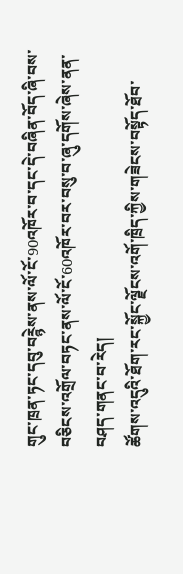གུང་ཁྲན་ཏང་དབུ་བཪྙེས་ནས་ལོ་ངོ་90འཁོར་བ་དང་དེ་བཞིན་བོད་ཞི་བས་བཅིངས་འགྲོལ་བཏང་ནས་ལོ་ངོ་60འཁོར་བར་བསུ་བ་ཞུ་དགོས་ཞེས་ནན་བཤད་གནང་བ་རེད།
ཚོགས་འདུའི་ཐོག་རང་སྐྱོང་ལྗོངས་འགོ་ཁྲིད་ཀྱིས་གཟེངས་བསྟོད་ཐོབ་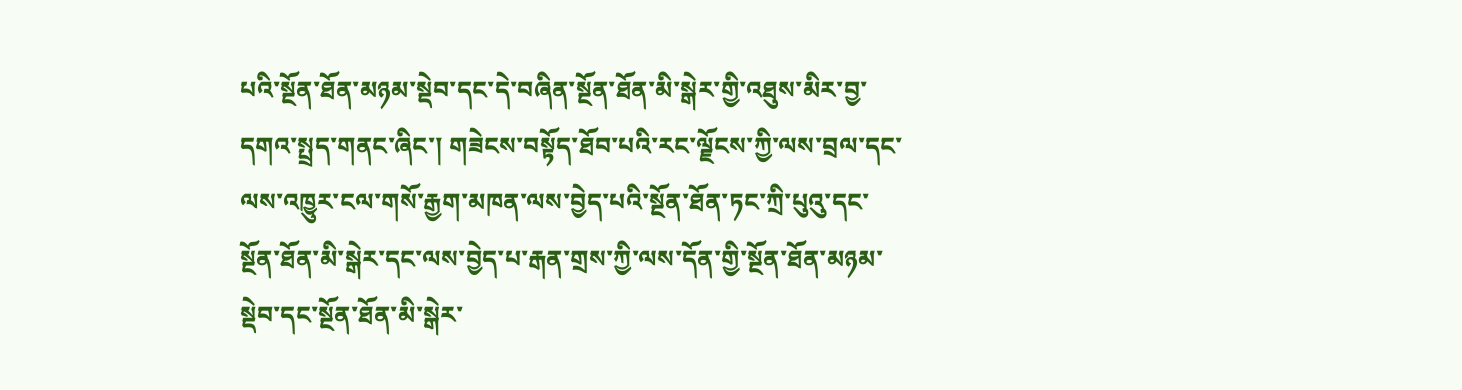པའི་སྔོན་ཐོན་མཉམ་སྡེབ་དང་དེ་བཞིན་སྔོན་ཐོན་མི་སྒེར་གྱི་འཐུས་མིར་བྱ་དགའ་སྤྲད་གནང་ཞིང་། གཟེངས་བསྟོད་ཐོབ་པའི་རང་ལྗོངས་ཀྱི་ལས་བྲལ་དང་ལས་འཁྱུར་ངལ་གསོ་རྒྱག་མཁན་ལས་བྱེད་པའི་སྔོན་ཐོན་ཏང་ཀྲི་པུའུ་དང་སྔོན་ཐོན་མི་སྒེར་དང་ལས་བྱེད་པ་རྒན་གྲས་ཀྱི་ལས་དོན་གྱི་སྔོན་ཐོན་མཉམ་སྡེབ་དང་སྔོན་ཐོན་མི་སྒེར་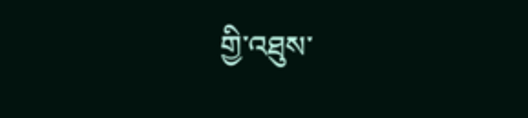གྱི་འཐུས་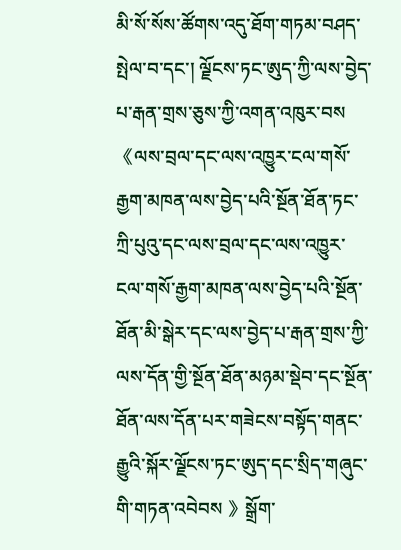མི་སོ་སོས་ཚོགས་འདུ་ཐོག་གཏམ་བཤད་སྤེལ་བ་དང་། ལྗོངས་ཏང་ཨུད་ཀྱི་ལས་བྱེད་པ་རྒན་གྲས་ཅུས་ཀྱི་འགན་འཁུར་བས 《ལས་བྲལ་དང་ལས་འཁྱུར་ངལ་གསོ་རྒྱག་མཁན་ལས་བྱེད་པའི་སྔོན་ཐོན་ཏང་ཀྲི་པུའུ་དང་ལས་བྲལ་དང་ལས་འཁྱུར་ངལ་གསོ་རྒྱག་མཁན་ལས་བྱེད་པའི་སྔོན་ཐོན་མི་སྒེར་དང་ལས་བྱེད་པ་རྒན་གྲས་ཀྱི་ལས་དོན་གྱི་སྔོན་ཐོན་མཉམ་སྡེབ་དང་སྔོན་ཐོན་ལས་དོན་པར་གཟེངས་བསྟོད་གནང་རྒྱུའི་སྐོར་ལྗོངས་ཏང་ཨུད་དང་སྲིད་གཞུང་གི་གཏན་འབེབས 》སྒྲོག་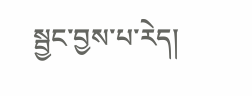སྦྱང་བྱས་པ་རེད།